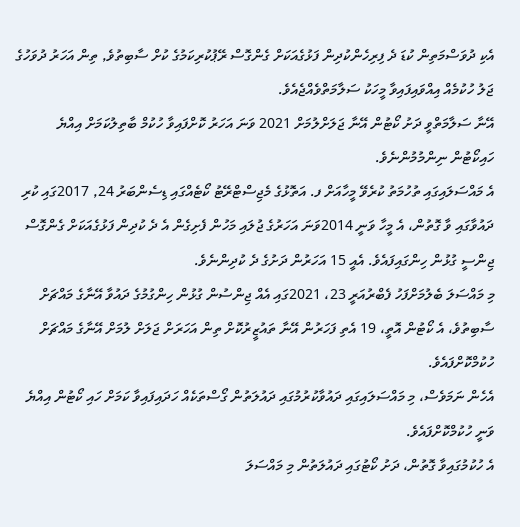އެކި ދުވަސްމަތިން ކުޑަ ދެ ފިރިހެންކުދިން ފަޅުގެއަކަށް ގެންގޮސް ރޭޕުކުރިކަމުގެ ކުށް ސާބިތުވެ, ތިން އަހަރު ދުވަހުގެ ޖަލު ހުކުމެއް އިއްވައިފައިވާ މީހަކު ސަލާމަތްވެއްޖެއެވެ.
އޭނާ ސަލާމަތްވީ ދަށު ކޯޓުން އޭނާ ޖަލަށްލުމަށް 2021 ވަނަ އަހަރު ކޮށްފައިވާ ހުކުމް ބާތިލުކަމަށް އިއްޔެ ހައިކޯޓުން ނިންމުމުންނެވެ.
އެ މައްސަލައިގައި ތުހުމަތު ކުރެވޭ މީހާއަށް ފ. އަތޮޅުގެ މެޖިސްޓްރޭޓު ކޯޓެއްގައި ޑިސެންބަރު 24, 2017ގައި ކުރި ދައުވާގައި ވާ ގޮތުން، އެ މީހާ ވަނީ 2014ވަނަ އަހަރުގެ ޖުލައި މަހުން ފެށިގެން އެ ދެ ކުދިން ފަޅުގެއަކަށް ގެންގޮސް ޖިންސީ ގުޅުން ހިންގައިފައެވެ. އެއީ 15 އަހަރުން ދަށުގެ ދެ ކުދިންނެވެ.
މި މައްސަލަ ބެލުމަށްފަހު ފެބްރުއަރީ 23، 2021ގައި އެއް ޖިންސުން ގުޅުން ހިންގުމުގެ ދައުވާ އޭނާގެ މައްޗަށް ސާބިތުވެ، އެ ކޯޓުން އޮތީ، 19 އެތި ފަހަރުން އޭނާ ތައުޒީރުކޮށް ތިން އަހަރަށް ޖަލަށް ލުމަށް އޭނާގެ މައްޗަށް ހުކުމްކޮށްފައެވެ.
އެހެން ނަމަވެސް، މި މައްސަލައިގައި ދައުވާކުރުމުގައި ދައުލަތުން ގޯސްތަކެއް ހަދައިފައިވާ ކަމަށް ހައި ކޯޓުން އިއްޔެ ވަނީ ހުކުމްކޮށްފައެވެ.
އެ ހުކުމުގައިވާ ގޮތުން، ދަށު ކޯޓުގައި ދައުލަތުން މި މައްސަލަ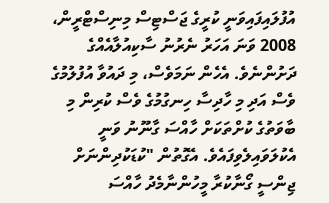އުފުލައިފައިވަނީ ކުރީގެ ޖަސްޓިސް މިނިސްޓްރީން، 2008 ވަނަ އަހަރު ނެރުނު ސާކިއުލާއެއްގެ ދަށުންނެވެ. އެހެން ނަމަވެސް، މި ދައުވާ އުފުލުމުގެ ވެސް އަދި މި ހާދިސާ ހިނގުމުގެ ވެސް ކުރިން މި ބާވަތުގެ ކުށްތަކަށް ހާއްސަ ގާނޫނު ވަނީ އެކުލަވައިލެވިފައެވެ. އެގޮތުން "ކުޑަކުދިންނަށް ޖިންސީ ގޯނާކުރާ މީހުންނާމެދު ހާއްސަ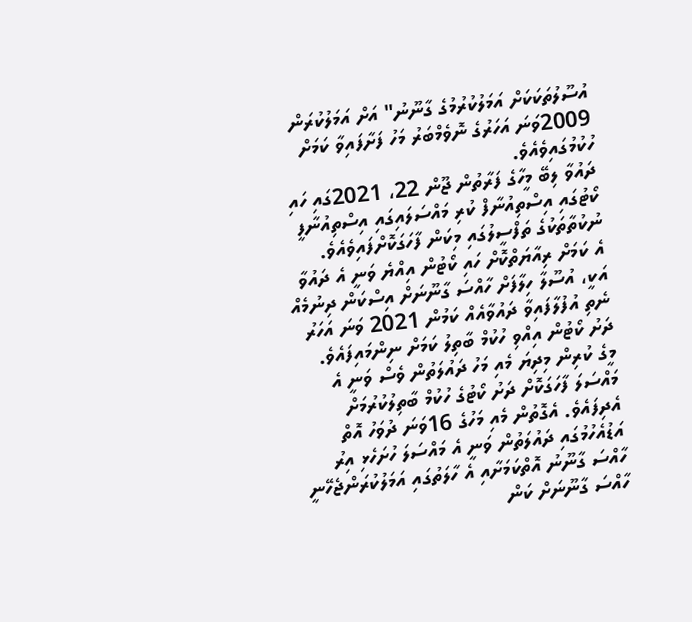އުސޫލުތަކަކަށް އަމަލުކުރުމުގެ ގާނޫނު" އަށް އަމަލުކުރަން 2009ވަނަ އަހަރުގެ ނޮވެމްބަރު މަހު ފަށާފައިވާ ކަމަށް ހުކުމުގައިވެއެވެ.
ދައުވާ ލިބޭ މީހާގެ ފަރާތުން ޖޫން 22، 2021ގައި ހައި ކޯޓުގައި އިސްތިއުނާފް ކުރި މައްސަލައިގައި އިސްތިއުނާފީ ނުކުތާތަކުގެ ތަފްސީލުގައި މިކަން ފާހަގަކޮށްފައިވެއެވެ.
އެ ކަމަށް ރިއާޔަތްކޮށް ހައި ކޯޓުން އިއްޔެ ވަނީ އެ ދައުވާ އަކީ، އުސޫލާ ހިލާފަށް ހާއްސަ ގާނޫނަށް އިސްކަން ދިނުމެއް ނެތި އުފުލާފައިވާ ދައުވާއެއް ކަމުން 2021 ވަނަ އަހަރު ދަށު ކޯޓުން އިއްވި ހުކުމް ބާތިލު ކަމަށް ނިންމައިފައެވެ.
މީގެ ކުރިން މިދިޔަ މެއި މަހު ދައުލަތުން ވެސް ވަނީ އެ މައްސަލަ ފާހަގަކޮށް ދަށު ކޯޓުގެ ހުކުމް ބާތިލުކުރުމަށް އެދިފައެވެ. އެގޮތުން މެއި މަހުގެ 16ވަނަ ދުވަހު އޮތް އަޑުއެހުމުގައި ދައުލަތުން ވަނީ އެ މައްސަލަ ހުށަހެޅި އިރު ހާއްސަ ގާނޫނު އޮތްކަމަށާއި އެ ހާލަތުގައި އަމަލުކުރަންޖެހޭނީ ހާއްސަ ގާނޫނަށް ކަން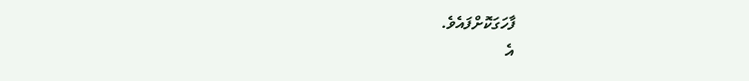ފާހަގަކޮށްފައެވެ.
އެ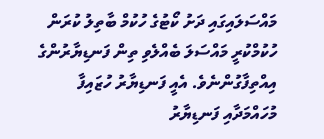މައްސަލައިގައި ދަށު ކޯޓުގެ ހުކުމް ބާތިލު ކުރަން ހުކުމްކުރީ މައްސަލަ ބެއްލެވި ތިން ފަނޑިޔާރުންގެ އިއްތިފާގުންނެވެ. އެއީ ފަނޑިޔާރު ހުޒައިފާ މުހައްމަދާއި ފަނޑިޔާރު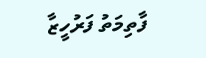ފާތިމަތު ފަރުހީޒާ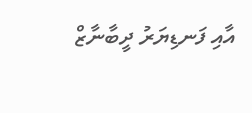އާއި ފަނޑިޔަރު ދީބާނާޒް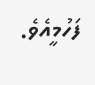ފަހުމީއެވެ.